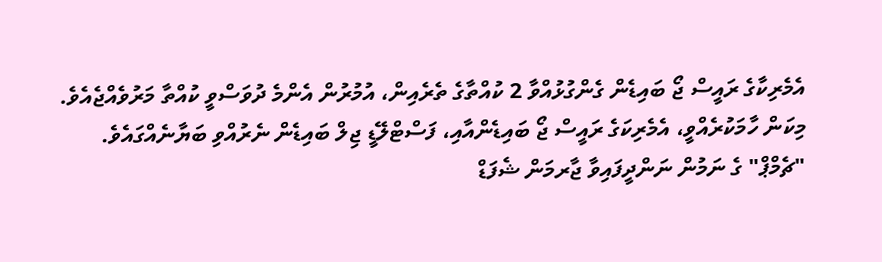އެމެރިކާގެ ރައީސް ޖޯ ބައިޑެން ގެންގުޅުއްވާ 2 ކުއްތާގެ ތެރެއިން، އުމުރުން އެންމެ ދުވަސްވީ ކުއްތާ މަރުވެއްޖެއެވެ.
މިކަން ހާމަކުރެއްވީ، އެމެރިކަގެ ރައީސް ޖޯ ބައިޑެންއާއި، ފަސްޓްލޭޑީ ޖިލް ބައިޑެން ނެރުއްވި ބަޔާނެއްގައެވެ.
"ޗެމްޕް" ގެ ނަމުން ނަންދީފައިވާ ޖާރމަން ޝެފަޑް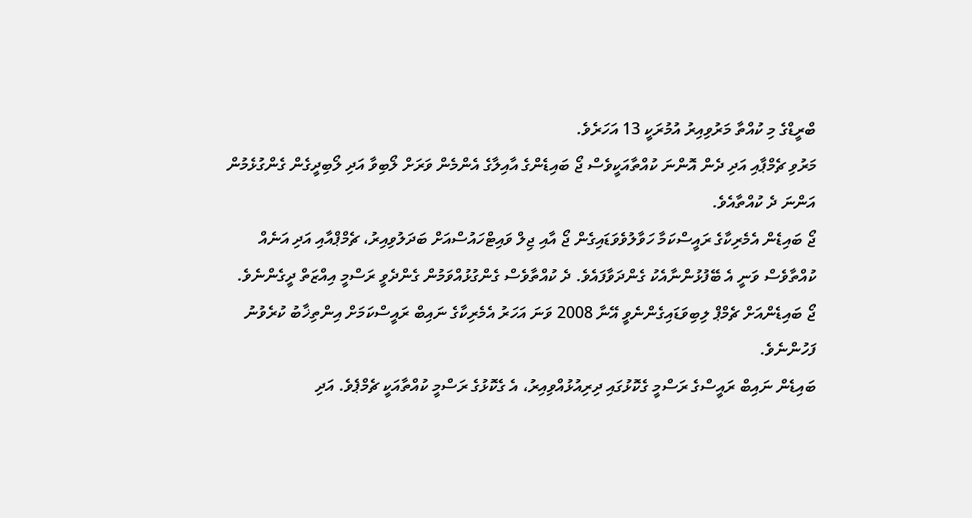ބްރީޑްގެ މި ކުއްތާ މަރުވިއިރު އުމުރަކީ 13 އަހަރެވެ.
މަރުވި ޗެމްޕާއި އަދި ދެން އޮންނަ ކުއްތާއަކީވެސް ޖޯ ބައިޑެންގެ އާއިލާގެ އެންމެން ވަރަށް ލޯބިވާ އަދި ލޯބިދީގެން ގެންގުޅެމުން އަންނަ ދެ ކުއްތާއެވެ.
ޖޯ ބައިޑެން އެމެރިކާގެ ރައީސްކަމާ ހަވާލުވެވަޑައިގެން ޖޯ އާއި ޖިލް ވައިޓްހައުސްއަށް ބަދަލުވިއިރު، ޗެމްޕްއާއި އަދި އަނެއް ކުއްތާވެސް ވަނީ އެ ބޭފުޅުންނާއެކު ގެންދަވާފައެވެ. ދެ ކުއްތާވެސް ގެންގުޅުއްވަމުން ގެންދެވީ ރަސްމީ އިއްޒަތް ދީގެންނެވެ.
ޖޯ ބައިޑެންއަށް ޗެމްޕް ލިބިވަޑައިގެންނެވީ އޭނާ 2008 ވަނަ އަހަރު އެމެރިކާގެ ނައިބް ރައީސްކަމަށް އިންތިޚާބު ކުރެވުނު ފަހުންނެވެ.
ބައިޑެން ނައިބް ރައީސްގެ ރަސްމީ ގެކޮޅުގައި ދިރިއުޅުއްވިއިރު، އެ ގެކޮޅުގެ ރަސްމީ ކުއްތާއަކީ ޗެމްޕެވެ. އަދި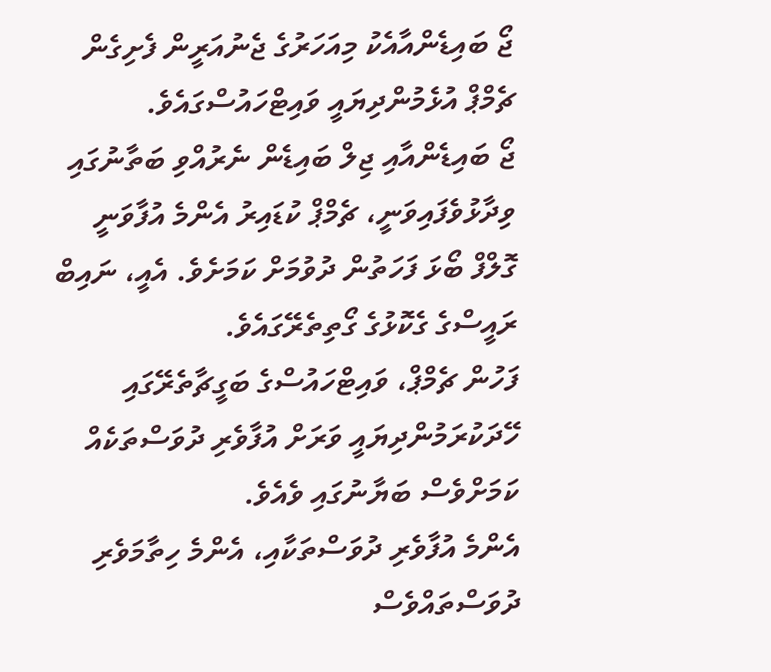ޖޯ ބައިޑެންއާއެކު މިއަހަރުގެ ޖެނުއަރީން ފެށިގެން ޗެމްޕް އުޅެމުންދިޔައީ ވައިޓްހައުސްގައެވެ.
ޖޯ ބައިޑެންއާއި ޖިލް ބައިޑެން ނެރުއްވި ބަތާނުގައި ވިދާޅުވެފައިވަނީ، ޗެމްޕް ކުޑައިރު އެންމެ އުފާވަނީ ގޮލްފް ބޯޅަ ފަހަތުން ދުވުމަށް ކަމަށެވެ. އެއީ، ނައިބް ރައީސްގެ ގެކޮޅުގެ ގޯތިތެރޭގައެވެ.
ފަހުން ޗެމްޕް، ވައިޓްހައުސްގެ ބަގީޗާތެރޭގައި ހޭދަކުރަމުންދިޔައީ ވަރަށް އުފާވެރި ދުވަސްތަކެއް ކަމަށްވެސް ބަޔާނުގައި ވެއެވެ.
އެންމެ އުފާވެރި ދުވަސްތަކާއި، އެންމެ ހިތާމަވެރި ދުވަސްތައްވެސް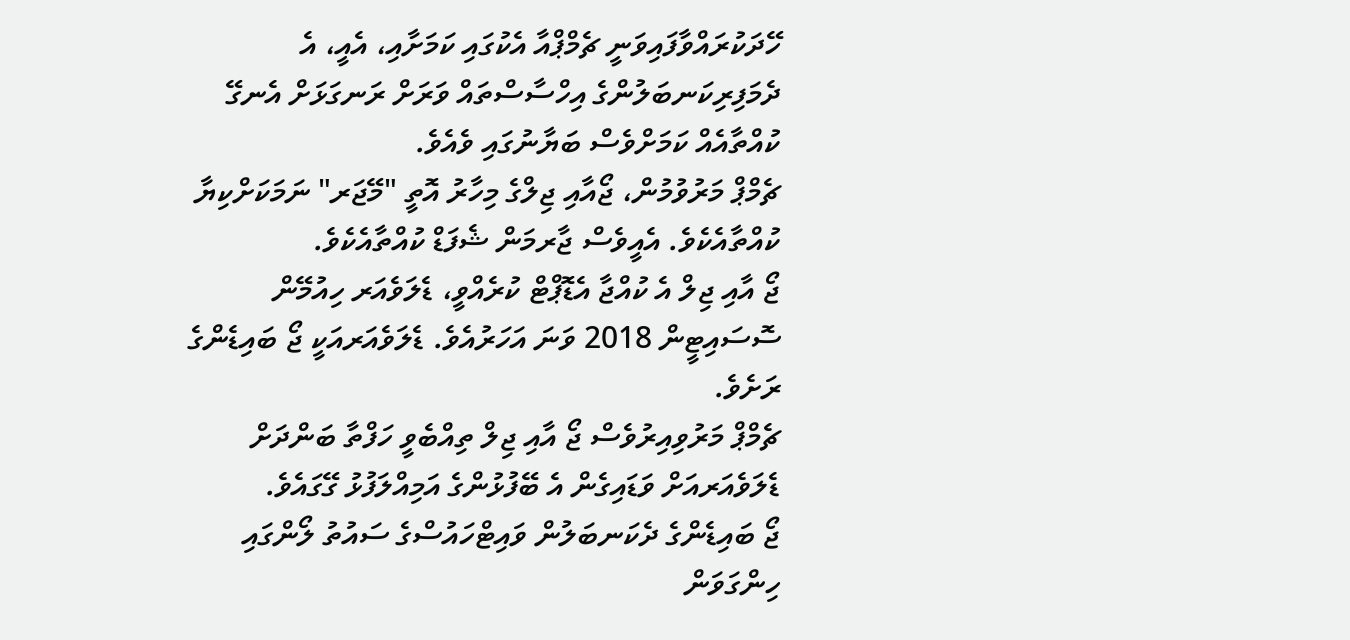ހޭދަކުރައްވާފައިވަނީ ޗެމްޕްއާ އެކުގައި ކަމަށާއި، އެއީ، އެ ދެމަފިރިކަނބަލުންގެ އިހްސާސްތައް ވަރަށް ރަނގަޅަށް އެނގޭ ކުއްތާއެއް ކަމަށްވެސް ބަޔާނުގައި ވެއެވެ.
ޗެމްޕް މަރުވުމުން، ޖޯއާއި ޖިލްގެ މިހާރު އޮތީ "މޭޖަރ" ނަމަކަށްކިޔާ ކުއްތާއެކެވެ. އެއީވެސް ޖާރމަން ޝެފަޑް ކުއްތާއެކެވެ.
ޖޯ އާއި ޖިލް އެ ކުއްޖާ އެޑޮޕްޓް ކުރެއްވީ، ޑެލަވެއަރ ހިއުމޭން ސޮސައިޓީން 2018 ވަނަ އަހަރުއެވެ. ޑެލަވެއަރއަކީ ޖޯ ބައިޑެންގެ ރަށެވެ.
ޗެމްޕް މަރުވިއިރުވެސް ޖޯ އާއި ޖިލް ތިއްބެވީ ހަފްތާ ބަންދަށް ޑެލަވެއަރއަށް ވަޑައިގެން އެ ބޭފުޅުންގެ އަމިއްލަފުޅު ގޭގައެވެ.
ޖޯ ބައިޑެންގެ ދެކަނބަލުން ވައިޓްހައުސްގެ ސައުތު ލޯންގައި ހިންގަވަން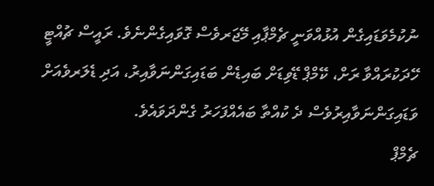ނުކުމެވަޑައިގެން އުޅުއްވަނީ ޗެމްޕާއި މޭޖަރވެސް ގޮވައިގެންނެވެ. ރައީސް ޗުއްޓީ ހޭދަކުރައްވާ ރަށް، ކޭމްޕް ޑޭވިޑަށް ބައިޑެން ބަޑައިގަންނަވާއިރު، އަދި ޑެލަރވެއަށް ވަޑައިގަންނަވާއިރުވެސް ދެ ކުއްތާ ބައެއްފަހަރު ގެންދަވައެވެ.
ޗެމްޕް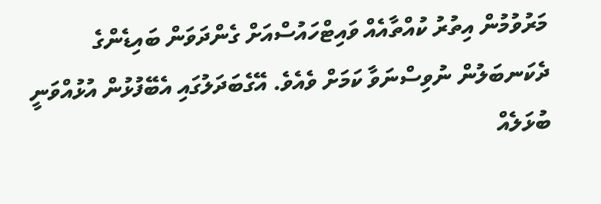މަރުވުމުން އިތުރު ކުއްތާއެއް ވައިޓްހައުސްއަށް ގެންދަވަން ބައިޑެންގެ ދެކަނބަލުން ނުވިސްނަވާ ކަމަށް ވެއެވެ. އޭގެބަދަލުގައި އެބޭފުޅުން އުޅުއްވަނީ ބުޅަލެއް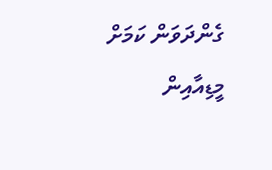ގެންދަވަން ކަމަށް މީޑިއާއިން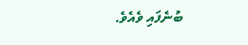ބުނެފައި ވެއެވެ.